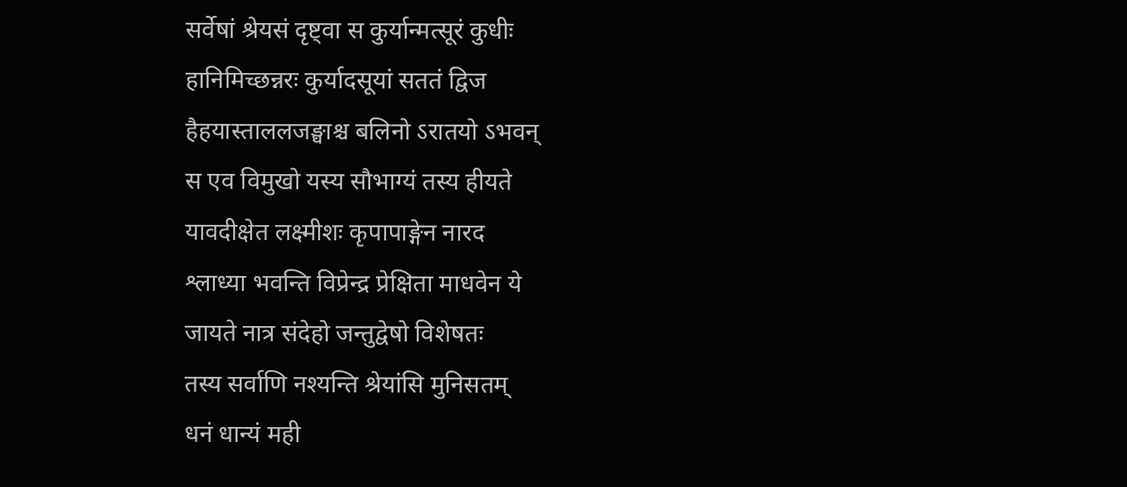सर्वेषां श्रेयसं दृष्ट्वा स कुर्यान्मत्सूरं कुधीः
हानिमिच्छन्नरः कुर्यादसूयां सततं द्विज
हैहयास्ताललजङ्घाश्च बलिनो ऽरातयो ऽभवन्
स एव विमुखो यस्य सौभाग्यं तस्य हीयते
यावदीक्षेत लक्ष्मीशः कृपापाङ्गेन नारद
श्लाध्या भवन्ति विप्रेन्द्र प्रेक्षिता माधवेन ये
जायते नात्र संदेहो जन्तुद्वेषो विशेषतः
तस्य सर्वाणि नश्यन्ति श्रेयांसि मुनिसतम्
धनं धान्यं मही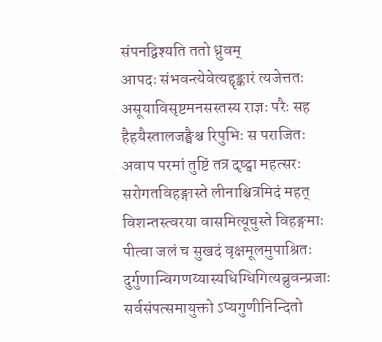संपनद्विश्यति ततो ध्रुवम्
आपदः संभवन्त्येवेत्यहॄङ्कारं त्यजेत्ततः
असूयाविसृष्टमनसस्तस्य राज्ञः परैः सह
हैहयैस्तालजङ्घैश्च रिपुभिः स पराजितः
अवाप परमां तुष्टिं तत्र दृष्ट्वा महत्सरः
सरोगतविहङ्गास्ते लीनाश्चित्रमिदं महत्
विशन्तस्त्वरया वासमित्यूचुस्ते विहङ्गमाः
पीत्वा जलं च सुखदं वृक्षमूलमुपाश्रितः
दुर्गुणान्विगणय्यास्यधिग्धिगित्यब्रुवन्प्रजाः
सर्वसंपत्समायुक्तो ऽप्यगुणीनिन्दितो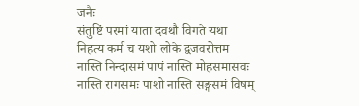जनैः
संतुष्टिं परमां याता दवथौ विगते यथा
निहत्य कर्म च यशो लोके द्वजवरोत्तम
नास्ति निन्दासमं पापं नास्ति मोहसमासवः
नास्ति रागसमः पाशो नास्ति सङ्गसमं विषम्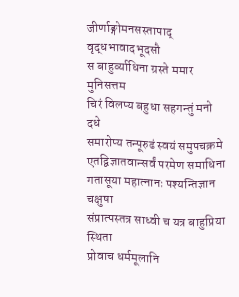जीर्णाङ्गोमनसस्तापाद् वृद्धभावादभूदसौ
स बाहुर्व्याधिना ग्रस्ते ममार मुनिसत्तम
चिरं विलप्य बहुधा सहगन्तुं मनो दधे
समारोप्य तन्पूरुढं स्वयं समुपचक्रमे
एतद्विज्ञातवान्सर्वं परमेण समाधिना
गतासूया महात्नानः पश्यन्तिज्ञान चक्षुषा
संप्रात्पस्तत्र साध्वी च यत्र बाहुप्रिया स्थिता
प्रोवाच धर्ममूलानि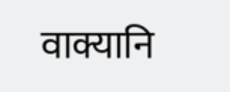वाक्यानि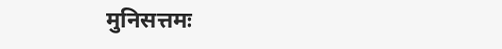मुनिसत्तमः